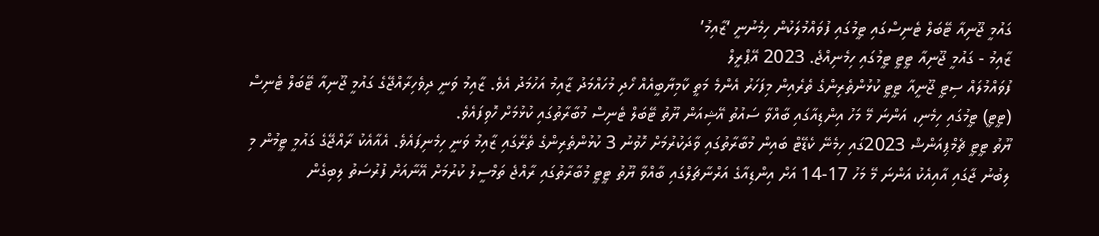ގައުމީ ޖޫނިއާ ޓޭބަލް ޓެނިސްގައި ޓީމުގައި ފުވައްމުލަކުން ހިމެނުނީ ‘ޒާއިމު’
ޒާއިމު - ގައުމީ ޖޫނިއާ ޓީޓީ ޓީމުގައި ހިމެނިއްޖެ. 2023 އޭޕްރީލް
ފުވައްމުލައް ސިޓީ ޖޫނީއާ ޓީޓީ ކުޅުންތެރިންގެ ތެރެއިން މިފަހަރު އެންމެ މަތީ ކާމިޔާބީއެއް ހޯދި މުހައްމަދު ޒާއިމު އަހުމަދު އެވެ. ޒާއިމު ވަނީ ދިވެހިރާއްޖޭގެ ގައުމީ ޖޫނިއާ ޓޭބަލް ޓެނިސް (ޓީޓީ) ޓީމުގައި ހިމެނި، އަންނަ މޭ މަހު އިންޑިއާގައި ބާއްވާ ސައުތު އޭޝިއަން ޔޫތު ޓޭބަލް ޓެނިސް މުބާރާތުގައި ކުޅުމަށް ހޮވިފައެވެ.
ޔޫތު ޓީޓީ ޗެމްޕިއަންޝް 2023ގައި ހިމެނޭ ކެޑޭޓް ބައިން މުބާރާތުގައި ވާދަކުރުމަށް ހޮވުނު 3 ކުޅުންތެރިންގެ ތެރޭގައި ޒާއިމު ވަނީ ހިމެނިފައެވެ. އެއާއެކު ރާއްޖޭގެ ގައުމީ ޓީމުން މި ލިބުނު ޖާގައި އާއިއެކު އަންނަ މޭ މަހު 17-14 އަށް އިންޑިއާގެ އަރްނާޗަލްގައި ބާއްވާ ޔޫތު ޓީޓީ މުބާރާތުގައި ރާއްޖެ ތަމްސީލު ކުރުމަށް އޭނާއަށް ފުރުސަތު ލިބިގެން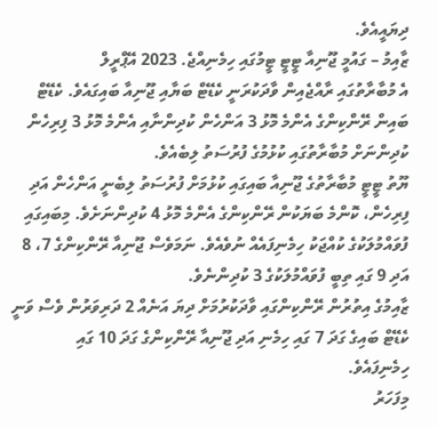ދިޔައީއެވެ.
ޒާއިމު – ގައުމީ ޖޫނިއާ ޓީޓީ ޓީމުގައި ހިމެނިއްޖެ. 2023 އޭޕްރީލް
އެ މުބާރާތުގައި ރާއްޖެއިން ވާދަކުރަނީ ކެޑޭޓް ބަޔާއި ޖޫނިއާ ބައިގައެވެ. ކެޑޭޓް ބައިން ރޭންކިންގެ އެންމެ މޮޅު 3 އަންހެން ކުދިންނާއި އެންމެ މޮޅު 3 ފިރިހެން ކުދިންނަށް މުބާރާތުގައި ކުޅުމުގެ ފުރުސަތު ލިބެއެވެ.
ޔޫތު ޓީޓީ މުބާރާތުގެ ޖޫނިއާ ބައިގައި ކުޅުމަށް ފުރުސަތު ލިބެނީ އަންހެން އަދި ފިރިހެން، ކޮންމެ ބަޔަކުން ރޭންކިންގެ އެންމެ މޮޅު 4 ކުދިންނަށެވެ. މިބައިގައި ފުވައްމުލަކުގެ ކުއްޖަކު ހިމެނިފައެއް ނުވެއެވެ. ނަމަވެސް ޖޫނިއާ ރޭންކިންގެ 7، 8 އަދި 9 ގައި ތިބީ ފުވައްމުލަކުގެ 3 ކުދިންނެވެ.
ޒާއިމުގެ އިތުރުން ރޭންކިންގައި ވާދަކުރުމަށް ދިޔަ އަނެއް 2 ދަރިވަރުން ވެސް ވަނީ ކެޑޭޓް ބައިގެ ގަދަ 7 ގައި ހިމެނި އަދި ޖޫނިއާ ރޭންކިންގެ ގަދަ 10 ގައި ހިމެނިފައެވެ.
މިފަހަރު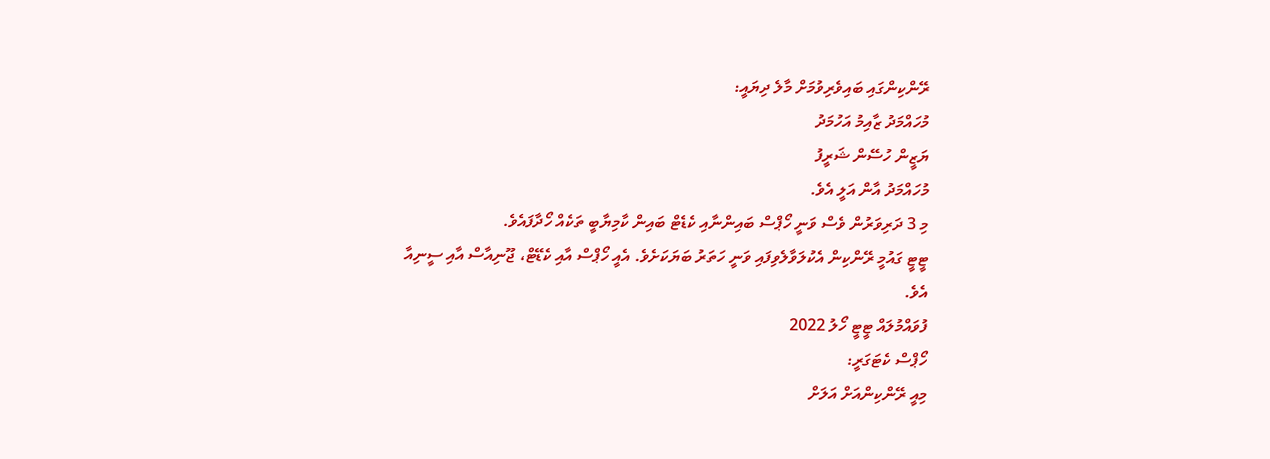ރޭންކިންގައި ބައިވެރިވުމަށް މާލެ ދިޔައީ:
މުހައްމަދު ޒާއިމު އަހުމަދު
ޔަޒީން ހުސޭން ޝަރީފު
މުހައްމަދު އާން އަލީ އެވެ.
މި 3 ދަރިވަރުން ވެސް ވަނީ ހޯޕްސް ބައިންނާއި ކެޑެޓް ބައިން ކާމިޔާބީ ތަކެއް ހޯދާފައެވެ.
ޓީޓީ ގައުމީ ރޭންކިން އެކުލަވާލެވިފައި ވަނީ ހަތަރު ބަޔަކަށެވެ. އެއީ ހޯޕްސް އާއި ކެޑޭޓް، ޖޫނިއާސް އާއި ސީނިއާ އެވެ.
ފުވައްމުލައް ޓީޓީ ހޯލު 2022
ހޯޕްސް ކެޓަގަރީ:
މިއީ ރޭންކިންއަށް އަލަށް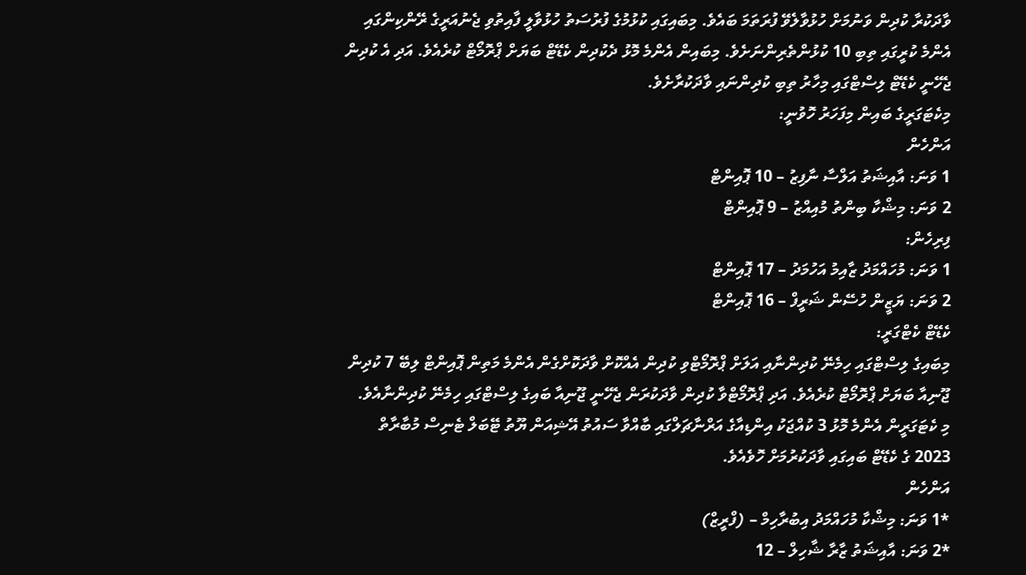ވާދަކުރާ ކުދިން ވަނުމަށް ހުޅުވާލެވޭ ފުރަތަމަ ބައެވެ. މިބައިގައި ކުޅުމުގެ ފުރުސަތު ހުޅުވާލީ ފާއިތުވި ޖެނުއަރީގެ ރޭންކިންގައި އެންމެ ކުރީގައި ތިބި 10 ކުޅުންތެރިންނަށެވެ. މިބައިން އެންމެ މޮޅު ދެކުދިން ކެޑޭޓް ބަޔަށް ޕްރޮމޯޓް ކުރެއެވެ. އަދި އެ ކުދިން ޖެހޭނީ ކެޑޭޓް ލިސްޓްގައި މިހާރު ތިބި ކުދިންނައި ވާދަކުރާށެވެ.
މިކެޓަގަރީގެ ބައިން މިފަހަރު ހޮވުނީ:
އަންހެން
1 ވަނަ: އާއިޝަތު އަލްސާ ނާފިޒު – 10 ޕޮއިންޓް
2 ވަނަ: މިޝްކާ ބިންތު މުއިއްޒު – 9 ޕޮއިންޓް
ފިރިހެން:
1 ވަނަ: މުހައްމަދު ޒާއިމު އަހުމަދު – 17 ޕޮއިންޓް
2 ވަނަ: ޔަޒީން ހުސޭން ޝަރީފް – 16 ޕޮއިންޓް
ކެޑޭޓް ކެޓްގަރީ:
މިބައިގެ ލިސްޓްގައި ހިމެނޭ ކުދިންނާއި އަލަށް ޕްރޮމޯޓްވި ކުދިން އެއްކޮށް ވާދަކޮށްގެން އެންމެ މަތިން ޕޮއިންޓް ލިބޭ 7 ކުދިން ޖޫނިއާ ބަޔަށް ޕްރޮމޯޓް ކުރެއެވެ. އަދި ޕްރޮމޯޓްވާ ކުދިން ވާދަކުރަން ޖެހޭނީ ޖޫނިއާ ބައިގެ ލިސްޓްގައި ހިމެނޭ ކުދިންނާއެވެ.
މި ކެޓަގަރީން އެންމެ މޮޅު 3 ކުއްޖަކު އިންޑިއާގެ އަރްނާޗަލްގައި ބާއްވާ ސައުތު އޭޝިއަން ޔޫތު ޓޭބަލް ޓެނިސް މުބާރާތް 2023 ގެ ކެޑޭޓް ބައިގައި ވާދަކުރުމަށް ހޮވެއެވެ.
އަންހެން
*1 ވަނަ: މިޝްކާ މުހައްމަދު އިބުރާހިމް – (ފްރީޒް)
*2 ވަނަ: އާއިޝަތު ޒާރާ ޝާހިލް – 12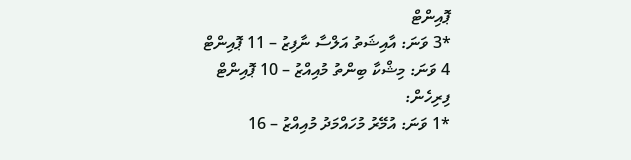ޕޮއިންޓް
*3 ވަނަ: އާއިޝަތު އަލްސާ ނާފިޒު – 11 ޕޮއިންޓް
4 ވަނަ: މިޝްކާ ބިންތު މުއިއްޒު – 10 ޕޮއިންޓް
ފިރިހެން:
*1 ވަނަ: އުމޭރު މުހައްމަދު މުއިއްޒު – 16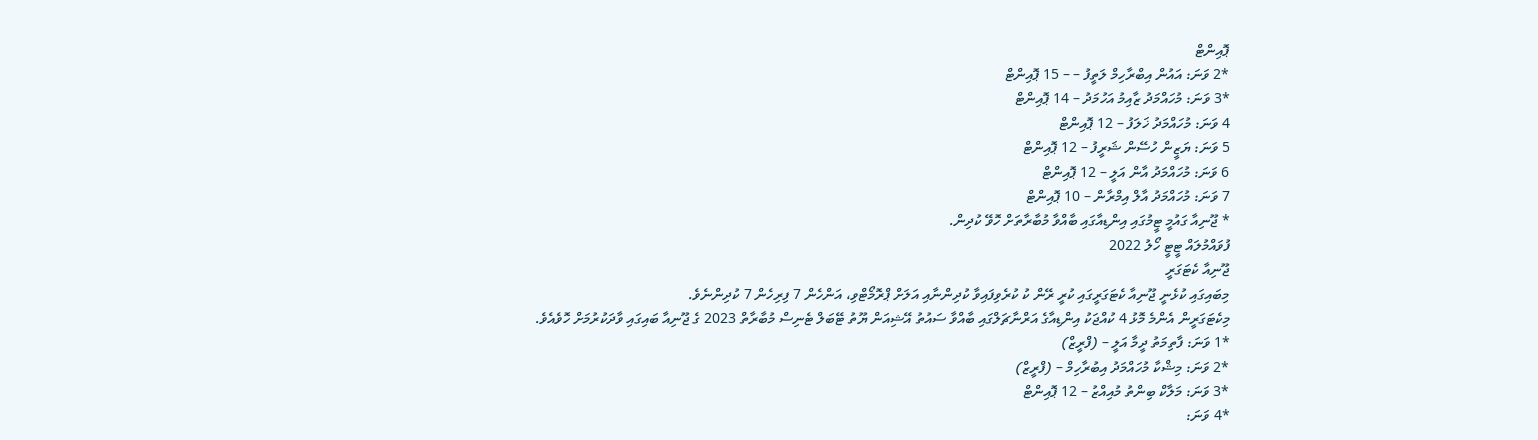ޕޮއިންޓް
*2 ވަނަ: އައުން އިބްރާހިމް ލަތީފު – – 15 ޕޮއިންޓް
*3 ވަނަ: މުހައްމަދު ޒާއިމު އަހުމަދު – 14 ޕޮއިންޓް
4 ވަނަ: މުހައްމަދު ޚަލަފު – 12 ޕޮއިންޓް
5 ވަނަ: ޔަޒީން ހުސޭން ޝަރީފު – 12 ޕޮއިންޓް
6 ވަނަ: މުހައްމަދު އާން އަލީ – 12 ޕޮއިންޓް
7 ވަނަ: މުހައްމަދު އާލް އިމްރާން – 10 ޕޮއިންޓް
* ޖޫނިއާ ގައުމީ ޓީމުގައި އިންޑިއާގައި ބާއްވާ މުބާރާތަށް ހޮވޭ ކުދިން.
ފުވައްމުލައް ޓީޓީ ހޯލު 2022
ޖޫނިއާ ކެޓަގަރީ
މިބައިގައި ކުޅެނީ ޖޫނިއާ ކެޓަގަރީގައި ކުރީ ރޭން ކު ކުރެވިފައިވާ ކުދިންނާއި އަލަށް ޕްރޮމޯޓްވި، އަންހެން 7 ފިރިހެން 7 ކުދިންނެވެ.
މިކެޓަގަރީން އެންމެ މޮޅު 4 ކުއްޖަކު އިންޑިއާގެ އަރްނާޗަލްގައި ބާއްވާ ސައުތު އޭޝިއަން ޔޫތު ޓޭބަލް ޓެނިސް މުބާރާތް 2023 ގެ ޖޫނިއާ ބައިގައި ވާދަކުރުމަށް ހޮވެއެވެ.
*1 ވަނަ: ފާތިމަތު ދީމާ އަލީ – (ފްރީޒް)
*2 ވަނަ: މިޝްކާ މުހައްމަދު އިބުރާހިމް – (ފްރީޒް)
*3 ވަނަ: މަލާކް ބިންތު މުއިއްޒު – 12 ޕޮއިންޓް
*4 ވަނަ: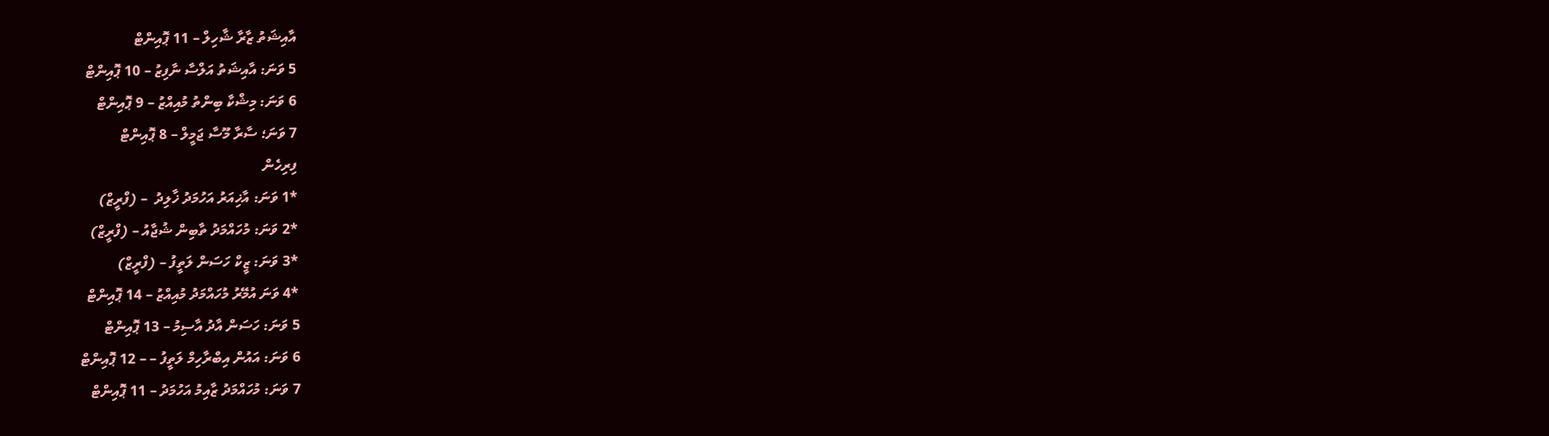އާއިޝަތު ޒާރާ ޝާހިލް – 11 ޕޮއިންޓް
5 ވަނަ: އާއިޝަތު އަލްސާ ނާފިޒު – 10 ޕޮއިންޓް
6 ވަނަ: މިޝްކާ ބިންތު މުއިއްޒު – 9 ޕޮއިންޓް
7 ވަނަ؛ ސާރާ މޫސާ ޖަމީލް – 8 ޕޮއިންޓް
ފިރިހެން
*1 ވަނަ: އާޚިއަރު އަހުމަދު ޚާލިދު  – (ފްރީޒް)
*2 ވަނަ: މުހައްމަދު ތާބިން ޝުޖާއު – (ފްރީޒް)
*3 ވަނަ: ޒީކް ހަސަން ލަތީފު – (ފްރީޒް)
*4 ވަނަ އުމޭރު މުހައްމަދު މުއިއްޒު – 14 ޕޮއިންޓް
5 ވަނަ: ހަސަން އާދު އާސިމު – 13 ޕޮއިންޓް
6 ވަނަ: އައުން އިބްރާހިމް ލަތީފު – – 12 ޕޮއިންޓް
7 ވަނަ: މުހައްމަދު ޒާއިމު އަހުމަދު – 11 ޕޮއިންޓް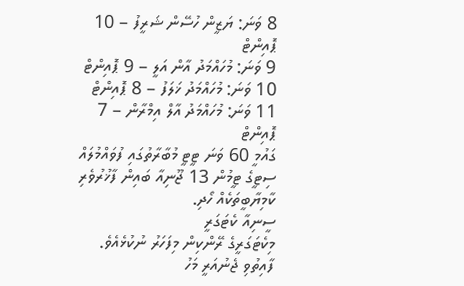8 ވަނަ: ޔަޒީން ހުސޭން ޝަރީފު – 10 ޕޮއިންޓް
9 ވަނަ: މުހައްމަދު އާން އަލީ – 9 ޕޮއިންޓް
10 ވަނަ: މުހައްމަދު ޚަލަފު – 8 ޕޮއިންޓް
11 ވަނަ: މުހައްމަދު އާލް އިމްރާން – 7 ޕޮއިންޓް
ގައުމީ 60 ވަނަ ޓީޓީ މުބާރާތުގައި ފުވައްމުލައް ސިޓީގެ ޓީމުން 13 ޖޫނިއާ ބައިން ފާޚުރުވެރި ކާމިޔާބީތަކެއް ހޯދި.
ސީނިއާ ކެޓަގަރީ
މިކެޓަގަރީގެ ރޭންކިން މިފަހަރު ނުކުޅެއެވެ.
ފާއިތުވި ޖެނުއަރީ މަހު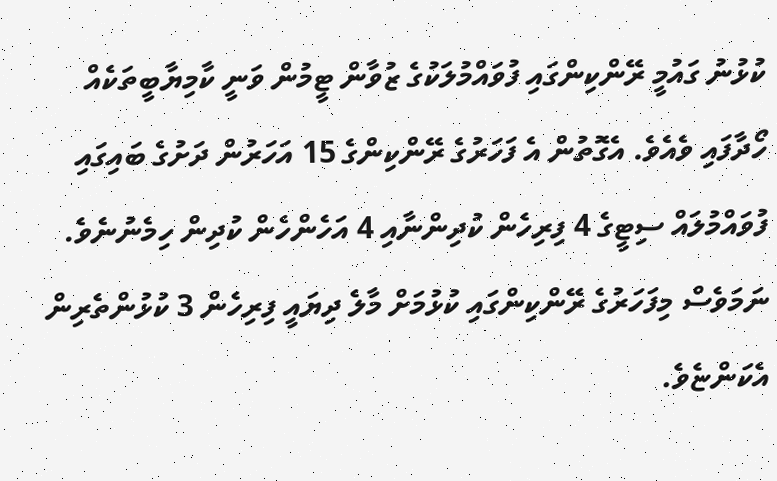ކުޅުނު ގައުމީ ރޭންކިންގައި ފުވައްމުލަކުގެ ޒުވާން ޓީމުން ވަނީ ކާމިޔާބީތަކެއް ހޯދާފައި ވެއެވެ. އެގޮތުން އެ ފަހަރުގެ ރޭންކިންގެ 15 އަހަރުން ދަށުގެ ބައިގައި ފުވައްމުލައް ސިޓީގެ 4 ފިރިހެން ކުދިންނާއި 4 އަހެންހެން ކުދިން ހިމެނުނެވެ. ނަމަވެސް މިފަހަރުގެ ރޭންކިންގައި ކުޅުމަށް މާލެ ދިޔައީ ފިރިހެން 3 ކުޅުންތެރިން އެކަންޏެވެ.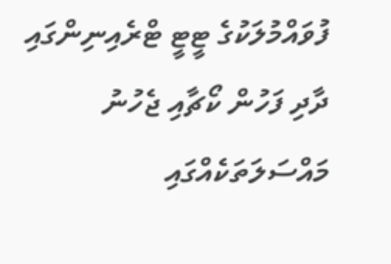ފުވައްމުލަކުގެ ޓީޓީ ޓްރެއިނިންގައި ދާދި ފަހުން ކޯޗާއި ޖެހުނު މައްސަލަތަކެއްގައި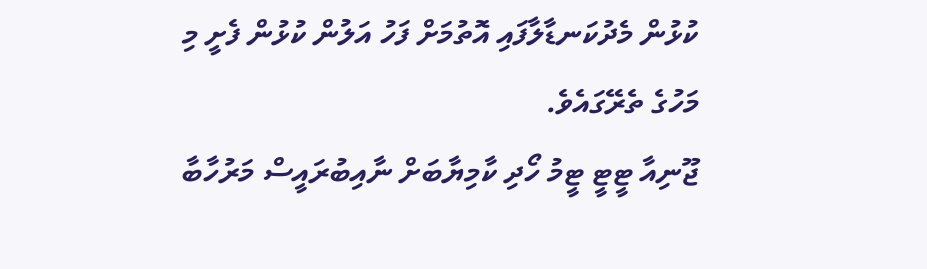ކުޅުން މެދުކަނޑާލާފައި އޮތުމަށް ފަހު އަލުން ކުޅުން ފެށީ މި މަހުގެ ތެރޭގައެވެ.
ޖޫނިއާ ޓީޓީ ޓީމު ހޯދި ކާމިޔާބަށް ނާއިބުރައީސް މަރުހާބާ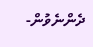ދެންނެވުން-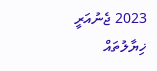2023 ޖެނުއަރީ
ޚިޔާލުތައް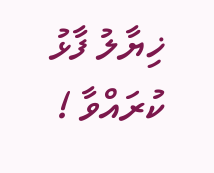ޚިޔާލު ފާޅު ކުރައްވާ !